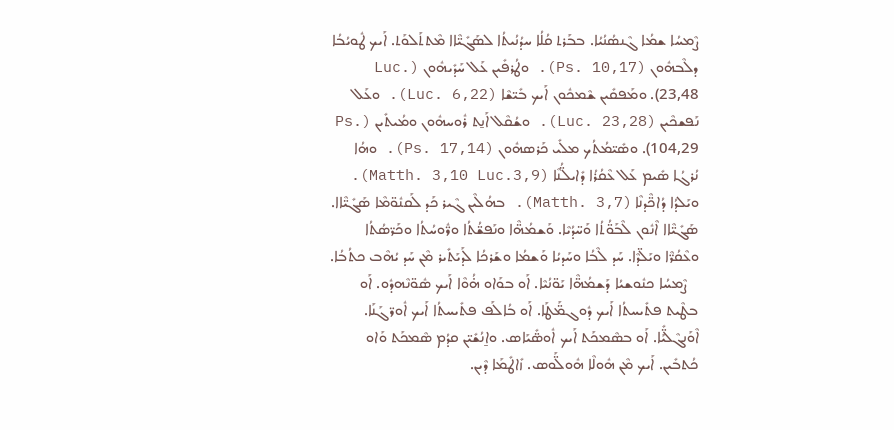ܨܶܡܚܳܐ ܫܡܳܐ ܓܶܢܣܳܢܳܝܳܐ. ܒܒܰܪܬ ܩܳܠܳܐ ܚܕܳܢܳܝܬܳܐ ܠܣܰܓܺܝ̈ܶܐܐ ܡܶܬܬܰܠܘܰܬ. ܐܰܝܟ ܛܽܘܝܳܒܳܐ ܕܠܶܒܗܽܘܢ (Ps. 10,17). ܘܛܳܪܦܺܝܢ ܥܰܠ ܚܰܕܺܝܗܽܘܢ (Luc. 23,48). ܘܡܰܦܩܺܝܢ ܫܶܡܟܽܘܢ ܐܰܝܟ ܒܺܝ̈ܫܶܐ (Luc. 6,22). ܘܥܰܠ ܢܰܦܫܟܶܝܢ (Luc. 23,28). ܘܫܳܩܶܠ ܐܰܢ̱ܬ ܪܽܘܚܗܽܘܢ ܘܡܳܝܬܺܝܢ (Ps. 104,29). ܘܣܺܝ̈ܡܳܬܳܟ ܡܠܺܝ ܟܰܪܣܗܽܘܢ (Ps. 17,14). ܘܗܳܐ ܢܳܪܓܳܐ ܣܺܝܡ ܥܰܠ ܥܶܩܳܪܳܐ ܕܺܐܝܠ̈ܳܢܶܐ (Matth. 3,10 Luc.3,9). ܘܝܰܠܕܳܐ ܕܳܐܟ̈ܶܕܢܶܐ (Matth. 3,7). ܒܗܳܠܶܝܢ ܓܶܝܪ ܟܰܕ ܠܰܩܢܽܘ̈ܡܶܐ ܣܰܓܺܝ̈ܶܐܐ. ܣܰܓܺܝ̈ܶܐܐ ܐܶܢܽܘܢ ܠܶܒܰܘ̈ܳܬܳܐ ܘܰܚ̈ܕܳܝܶܐ. ܘܰܫܡܳܗ̈ܶܐ ܘܢܰܦܫ̈ܳܬܳܐ ܘܪ̈ܽܘܚܳܬܳܐ ܘܟܰܪ̈ܣܳܬܳܐ ܘܥܶܩܳܪ̈ܶܐ ܘܝܰܠ̈ܕܶܐ. ܚܰܕ ܠܶܒܳܐ ܘܚܰܕܝܳܐ ܘܰܫܡܳܐ ܘܫܰܪܟܳܐ ܠܰܕܝܰܬܺܝܪ ܡܶܢ ܚܰܕ ܝܳܗܶܒ ܟܬܳܒܳܐ.
   ܨܶܡܚܳܐ ܟܢܽܘܫܝܳܐ ܕܰܫܡܳܗ̈ܶܐ ܝܰܘ̈ܢܳܝܶܐ. ܐܰܘ ܒܘܰܐܘ ܗ̇ܳܘܶܐ ܐܰܝܟ ܣܽܘ̈ܢܶܗܕܽܘ. ܐܰܘ ܒܛܶܝܬ ܦܬܺܝܚܬܳܐ ܐܰܝܟ ܕܽܘܓܡ̈ܰܛܰܐ. ܐܰܘ ܒܳܐܠܰܦ ܦܬܺܝܚܬܳܐ ܐܰܝܟ ܐܽܘܪ̈ܓܰܢܰܐ. ܐܶܘܰܢܓܶܠ̈ܺܝܰܐ. ܐܰܘ ܒܣܶܡܟܰܬ ܐܰܝܟ ܐܽܘܣ̈ܺܝܰܐܣ. ܘܐ̱ܢܳܫܺܝ̈ܢ ܩܕܳܡ ܣܶܡܟܰܬ ܘܰܐܘ ܟܳܬܒܺܝܢ. ܐܰܝܟ ܡܶܢ ܗܽܘܠܶܐ ܗܽܘܠ̈ܰܘܣ. ܙܺܐܛܺܡܰܐ ܕܶܝܢ.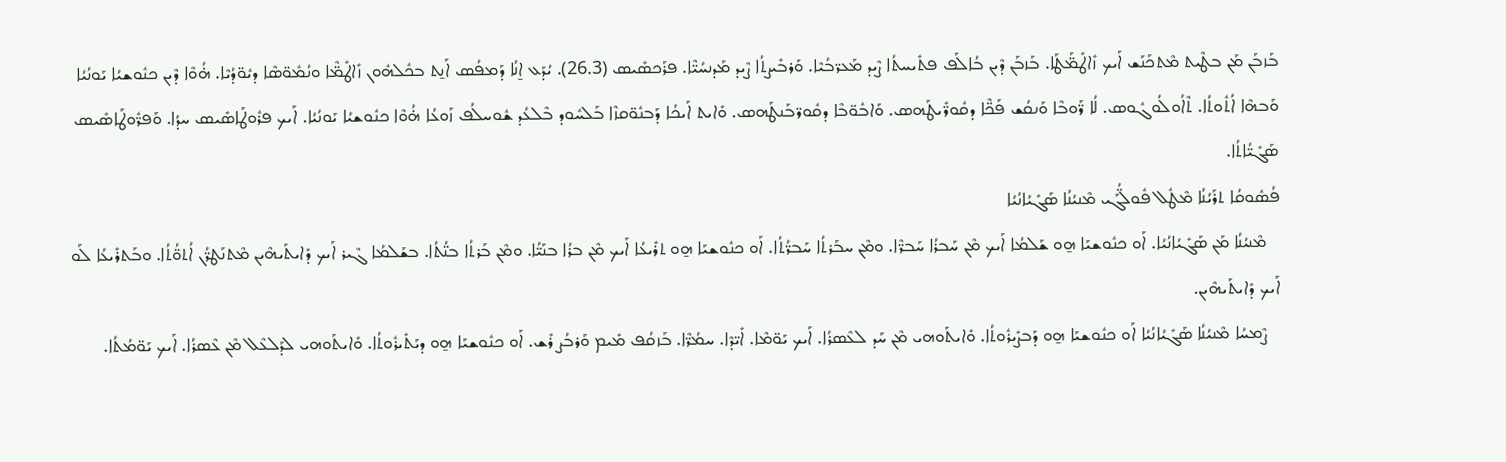ܒܰܙܒܰܢ ܡܰܢ ܒܛܶܝܬ ܡܶܬܟܰܢܰܫ ܐܰܝܟ ܙܺܐܛܺܡ̈ܰܛܰܐ. ܒܰܙܒܰܢ ܕܶܝܢ ܒܳܐܠܰܦ ܦܬܺܝܚܬܳܐ ܨܶܝܕ ܡܰܥܪ̈ܒܳܝܶܐ. ܘܰܪܒܺܝܨܬܳܐ ܨܶܝܕ ܡܰܕܢܚܳܝ̈ܶܐ. ܦܪܰܟܣܺܝܣ (26.3). ܝܳܕܰܥ ܐ̱ܢܳܐ ܕܰܡܦܳܣ ܐܰܢ̱ܬ ܒܟܽܠܗܽܘܢ ܙܺܐܛܺܡ̈ܶܐ ܘܢܳܡܽܘ̈ܣܶܐ ܕܝܽܘ̈ܕܳܝܶܐ. ܗ̇ܳܘܶܐ ܕܶܝܢ ܟܢܽܘܫܝܳܐ ܝܰܘܢܳܝܳܐ ܘܰܒܗܶܐ ܐܳܬܽܘܬܳܐ. ܬܶܐܳܘܠܳܘܓܽܘܣ. ܠܳܐ ܪ̈ܰܘܒܶܐ ܘܰܢܩܳܫ ܦܰܟ̈ܶܐ ܕܩܽܘܪ̈ܺܝܛܰܗܣ. ܘܰܐܒܽܘ̈ܒܶܐ ܕܩܽܘܪ̈ܒܰܢܛܰܗܣ. ܘܺܐܝܬ ܐܰܝܟܳܐ ܕܰܒܢܽܘ̈ܩܙܶܐ ܒܰܠܚܽܘܕ ܒܶܠܥܳܕ ܫܽܘܚܠܳܦ ܙܰܘܥܳܐ ܗ̇ܳܘܶܐ ܟܢܽܘܫܝܳܐ ܝܰܘܢܳܝܳܐ. ܐܰܝܟ ܦܪܽܘܛܰܐܣܺܝܣ ܚܕܳܐ. ܘܰܦܪ̈ܽܘܛܰܐܣܺܝܣ ܣܰܓܺܝ̈ܳܐܬܳܐ.
ܦܳܣܽܘܩܳܐ ܬܪܰܝܳܢܳܐ ܡܶܛܽܠ ܦܽܘܠ̈ܳܓܰܝ ܡܶܢܝܳܢܳܐ ܣܰܓܺܝܳܐܢܳܝܳܐ
   ܡܶܢܝܳܢܳܐ ܡܰܢ ܣܰܓܺܝܳܐܢܳܝܳܐ. ܐܰܘ ܟܢܽܘܫܝܰܐ ܗ̱ܘ ܫܰܠܡܳܐ ܐܰܝܟ ܡܶܢ ܚܰܒܪܳܐ ܚܰܒܪ̈ܶܐ. ܘܡܶܢ ܚܒܰܪܬܳܐ ܚܰܒܪ̈ܳܬܳܐ. ܐܰܘ ܟܢܽܘܫܝܰܐ ܗ̱ܘ ܬܪܺܝܥܳܐ ܐܰܝܟ ܡܶܢ ܒܪܳܐ ܒܢܰܝ̈ܳܐ. ܘܡܶܢ ܒܰܪܬܳܐ ܒܢ̈ܳܬܳܐ. ܒܫܰܠܡܳܐ ܓܶܝܪ ܐܰܝܟ ܕܺܐܝܬܰܝܗܶܝܢ ܡܶܬܢܰܛܪ̈ܳܢ ܐܳܬܘ̈ܳܬܳܐ. ܘܒܰܬܪܺܝܥܳܐ ܠܰܘ ܐܰܝܟ ܕܺܐܝܬܰܝܗܶܝܢ.
   ܨܶܡܚܳܐ ܡܶܢܝܳܢܳܐ ܣܰܓܺܝܳܐܢܳܝܳܐ ܐܰܘ ܟܢܽܘܫܝܰܐ ܗ̱ܘ ܕܰܒܨܺܝܪܽܘܬܳܐ. ܘܺܐܝܬܰܘܗܝ ܡܶܢ ܚܰܕ ܠܥܶܣܪܳܐ. ܐܰܝܟ ܝܰܘ̈ܡܶܐ. ܐܺܝ̈ܕܶܐ. ܚܡܳܪ̈ܶܐ. ܒܰܙܩܳܦ ܡܺܝܡ ܘܰܪܒܳܨ ܪܺܫ. ܐܰܘ ܟܢܽܘܫܝܰܐ ܗ̱ܘ ܕܝܰܬܺܝܪܽܘܬܳܐ. ܘܺܐܝܬܰܘܗܝ ܠܕܰܠܥܶܠ ܡܶܢ ܥܶܣܪܳܐ. ܐܰܝܟ ܝܰܘ̈ܡܳܬܳܐ.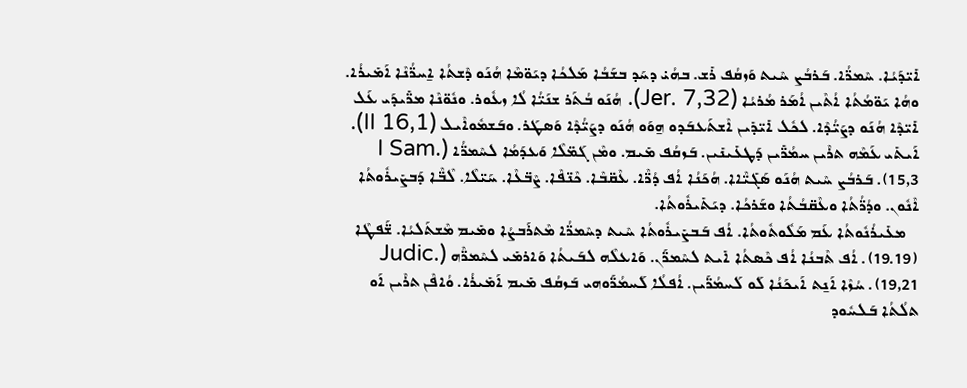ܐܺܝ̈ܕܰܝܳܐ. ܚܶܡܪ̈ܳܐ. ܒܰܪܒܳܨ ܚܶܝܬ ܘܰܙܩܳܦ ܪܺܫ. ܒܗܳܝ̇ ܕܚܰܕ ܒܫܰܒܳܐ ܡܰܠܟܳܐ ܕܝܰܘ̈ܡܶܐ ܗܳܢܰܘ ܕܶܫܬܳܐ ܐ̱ܚܪ̈ܳܢܶܐ ܐܰܡܺܝܪܳܐ. ܘܗܳܐ ܝܰܘ̈ܡܳܬܳܐ ܐܳܬܶܝܢ ܐܳܡܰܪ ܡܳܪܝܳܐ (Jer. 7,32). ܗܳܢܰܘ ܒܳܬܰܪ ܫܢܰܝ̈ܳܐ ܠܳܐ ܙܥܽܘܪ. ܘܢܽܘ̈ܢܶܐ ܡܪ̈ܺܝܕܰܝ ܥܰܠ ܐܺܝ̈ܕܶܐ ܗܳܢܰܘ ܕܨܰܝ̈ܳܕܶܐ. ܠܟܽܠ ܐܺܝ̈ܕܺܝܢ ܐܶܫܬܰܥܒܰܕܘ ܗ̱ܘܰܘ ܗܳܢܰܘ ܕܨܰܝ̈ܳܕܶܐ ܘܰܣܛܰܪ. ܘܒܰܫܡܽܘܐܶܝܠ (II 16,1). ܐܰܝܬܺܝ ܥܰܡܶܗ ܬܪܶܝܢ ܚܡܳܪ̈ܺܝܢ ܕܰܛܥܺܝܢܺܝܢ. ܒܰܙܩܳܦ ܡܺܝܡ. ܘܡܶܢ ܓܰܡ̈ܠܶܐ ܘܰܥܕܰܡܳܐ ܠܚܶܡܪ̈ܳܐ (I Sam. 15,3). ܒܰܪܒܳܨ ܚܶܝܬ ܗܳܢܰܘ ܣܰܓܺܝ̈ܶܐܐ. ܗܳܟܰܢܳܐ ܐܳܦ ܕܳܪ̈ܶܐ. ܥܶܩ̈ܒܶܐ. ܟܶܢ̈ܦܶܐ. ܨܶܒ̈ܥܶܐ. ܚܰܝ̈ܠܶܐ. ܠܶܒ̈ܶܐ ܕܰܒܨܺܝܪܽܘܬܳܐ ܐܶܢܽܘܢ. ܘܕܳܪ̈ܳܬܳܐ ܘܥܶܩ̈ܒܳܬܳܐ ܘܫܰܪܟܳܐ. ܕܝܰܬܺܝܪܽܘܬܳܐ.
   ܡܥܺܝܪܳܢܽܘܬܳܐ ܥܰܡ ܡܰܠܽܘܬܽܘܬܳܐ. ܐܳܦ ܒܰܒܨܺܝܪܽܘܬܳܐ ܚܶܝܬ ܕܚܶܡܪ̈ܳܐ ܡܶܬܪܰܒܨܳܐ ܘܡܺܝܡ ܡܶܫܬܰܠܝܳܐ. ܫ̈ܰܦܛܶܐ (19.19). ܐܳܦ ܬܶܒܢܳܐ ܐܳܦ ܟܶܣܬܳܐ ܐܺܝܬ ܠܚܶܡܪ̈ܰܢ. ܘܰܐܥܠܶܗ ܠܒܰܝܬܳܐ ܘܰܐܪܡܺܝ ܠܚܶܡܪ̈ܶܗ (Judic. 19,21). ܚܳܙܶܐ ܐܰܢ̱ܬ ܐܰܝܟܰܢܳܐ ܠܰܘ ܠܰܚܡܳܪ̈ܰܝܢ. ܐܳܦܠܳܐ ܠܰܚܡܳܪ̈ܰܘܗܝ ܒܰܙܩܳܦ ܡܺܝܡ ܐܰܡܺܝܪܳܐ. ܘܳܐܦܶܢ ܬܪܶܝܢ ܐܰܘ ܬܠܳܬܳܐ ܒܰܠܚܽܘܕ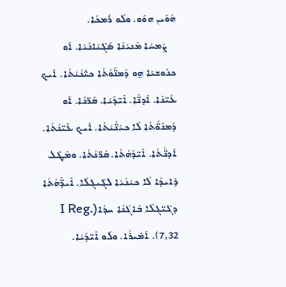ܗܳܘܶܝܢ ܗܘܰܘ. ܘܠܰܘ ܪܰܡܟܳܐ.
   ܨܶܡܚܳܐ ܡܶܢܝܳܢܳܐ ܣܰܓܺܝܳܐܢܳܝܳܐ. ܐܰܘ ܟܢܽܘܫܝܰܐ ܗ̱ܘ ܕܰܡܢ̈ܰܘܳܬܳܐ ܟܝ̈ܳܢܳܝܳܬܳܐ. ܐܰܝܟ ܥܰܝ̈ܢܶܐ. ܐܶܕܢ̈ܶܐ. ܐܺܝ̈ܕܰܝܳܐ. ܩܰܪ̈ܢܶܐ. ܐܰܘ ܕܰܡܢܰܘ̈ܳܬܳܐ ܠܳܐ ܟܝܳܢ̈ܳܝܳܬܳܐ. ܐܰܝܟ ܥܰܝ̈ܢܳܬܳܐ. ܐܶܕܢ̈ܳܬܳܐ. ܐܺܝ̈ܕܰܗܳܬܳܐ. ܩܰܪ̈ܢܳܬܳܐ. ܘܡܶܛܽܠ ܕܺܐܝܕܳܐ ܠܳܐ ܟܝܳܢܳܝܳܐ ܠܓܺܝܓܠܳܐ. ܐܺܝܕ̈ܰܗܳܬܳܐ ܕܓܺܝ̈ܓܠܶܐ ܒܰܐܓܳܢܳܐ ܚܕܳܐ(I Reg. 7,32). ܐܰܡܺܝܪܳܐ. ܘܠܰܘ ܐܺܝ̈ܕܰܝܳܐ.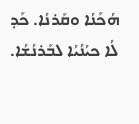ܗܳܟܰܢܳܐ ܘܩܰܪܢܳܐ. ܟܰܕ ܠܳܐ ܟܝܳܢܳܝܳܐ ܠܒܰܪܢܳܫܳܐ.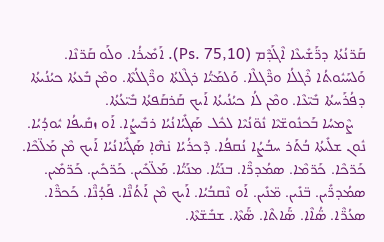ܩܰܪ̈ܢܳܬܳܐ ܕܪ̈ܰܫܺܝܥܶܐ ܐܶܓܰܕܶܡ (Ps. 75,10). ܐܰܡܺܝܪܳܐ. ܘܠܰܘ ܩܰܪ̈ܢܶܐ. ܘܰܠܚܰܝܽܘܬܳܐ ܪܶܓܠܳܐ ܘܪ̈ܶܓܠܶܐ. ܘܰܠܡܰܝ̈ܳܐ ܪܓܶܠܬܳܐ ܘܪ̈ܶܓܠܳܬܶܐ. ܘܡܶܢ ܒܺܥܬܳܐ ܟܝܳܢܳܝܬܳܐ ܕܦܳܪܰܚܬܳܐ ܒܺܝ̈ܥܶܐ. ܘܡܶܢ ܠܳܐ ܟܝܳܢܳܝܬܳܐ ܐܰܝܟ ܩܰܪܩܰܦܬܳܐ ܒܺܝ̈ܥܳܬܳܐ.
   ܨܶܡܚܳܐ ܒܰܟܢܽܘܫ̈ܝܶܐ ܢܽܘ̈ܢܳܝܶܐ ܠܟܽܠ ܣܰܓܺܝܳܐܢܳܝܳܐ ܪܒܺܝܨܳܐ. ܐܰܘ ܙܩܺܝܦܳܐ ܝܽܘܕܳܝܳܐ. ܢܽܘܢ ܫܠܺܝܬܳܐ ܒܳܬܰܪ ܚܒܳܨܳܐ ܢܳܩܦܳܐ. ܕܶܟܪܳܝܳܐ ܢ̇ܗܶܐ̣ ܣܰܓܺܝܳܐܢܳܝܳܐ ܐܰܝܟ ܡܶܢ ܡܰܠ̈ܟܶܐ. ܟܰܪ̈ܟܶܐ. ܟܰܪ̈ܡܶܐ. ܣܡܳܕܪ̈ܶܐ. ܒܢܰܝ̈ܳܐ. ܡܢܰܝ̈ܳܐ. ܡܰܠ̈ܟܺܝܢ. ܟܰܪ̈ܟܺܝܢ. ܟܰܪ̈ܡܺܝܢ. ܣܡܳܕܪ̈ܺܝܢ. ܒ̈ܢܺܝܢ. ܡ̈ܢܺܝܢ. ܐܰܘ ܢܶܩܒܳܝܳܐ. ܐܰܝܟ ܡܶܢ ܐܰܬܳܢ̈ܶܐ. ܦܰܕܳܢ̈ܶܐ. ܟܰܟܪ̈ܶܐ. ܣܥܳܪ̈ܶܐ. ܣ̈ܳܐܶܐ. ܣ̈ܰܐܬܶܐ. ܣ̈ܰܬܶܐ. ܫܒܺܫ̈ܬܶܐ.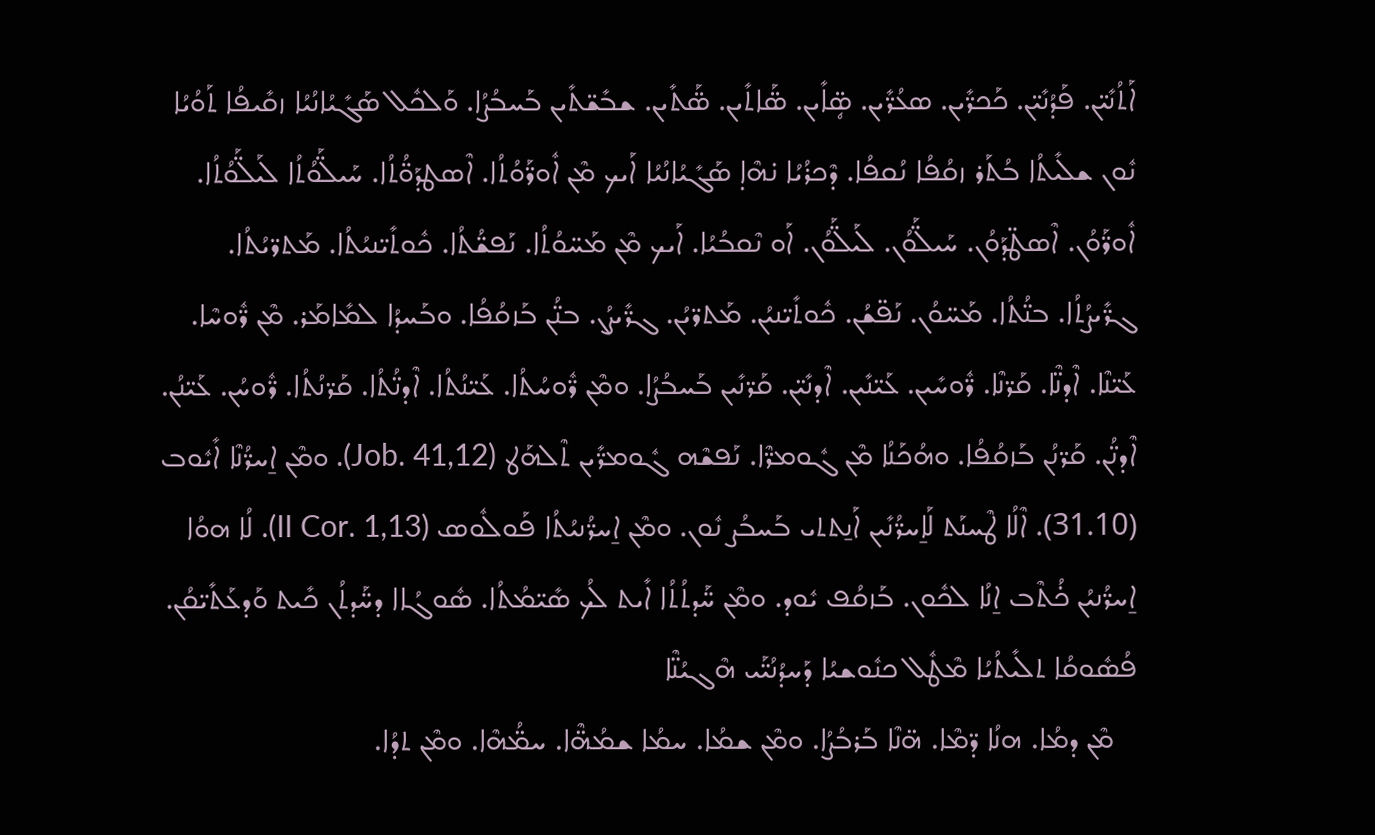ܐܰܬܳܢܺܝ̈ܢ. ܦܰܕܳܢܺܝ̈ܢ. ܟܰܟܪ̈ܺܝܢ. ܣܥܳܪ̈ܺܝܢ. ܣܴ̈ܐܺܝܢ. ܣ̈ܰܐܬܺܝܢ. ܣ̈ܰܬܺܝܢ. ܫܒܺܫ̈ܬܺܝܢ ܒܰܚܒܳܨܳܐ. ܘܰܠܟܽܠ ܣܰܓܺܝܳܐܢܳܝܳܐ ܙܩܺܝܦܳܐ ܬܰܘܳܝܳܐ ܢܽܘܢ ܫܠܺܝܬܳܐ ܒܳܬܰܪ ܙܩܳܦܳܐ ܢܳܩܦܳܐ. ܕܶܟܪܳܝܳܐ ܢ̇ܗܶܐ̣ ܣܰܓܺܝܳܐܢܳܝܳܐ ܐܰܝܟ ܡܶܢ ܐܽܘܪ̈ܰܘܳܬܳܐ. ܐܶܣܛܕܰܘ̈ܳܬܳܐ. ܚܰܝܠ̈ܰܘܳܬܳܐ ܠܰܝܠ̈ܰܘܳܬܳܐ. ܐܽܘܪ̈ܰܘܳܢ. ܐܶܣܛ̈ܕܰܘܳܢ. ܚܰܝܠ̈ܰܘܳܢ. ܠܰܝܠ̈ܰܘܳܢ. ܐܰܘ ܢܶܩܒܳܝܳܐ. ܐܰܝܟ ܡܶܢ ܡܰܚ̈ܘܳܬܳܐ. ܢܰܦܫ̈ܳܬܳܐ. ܟܽܘܬܺܝ̈ܢܝܳܬܳܐ. ܡܰܬܪ̈ܝܳܬܳܐ. ܓܪ̈ܺܝܨܳܬܳܐ. ܒܢ̈ܳܬܳܐ. ܡܰܚ̈ܘܳܢ. ܢܰܦ̈ܫܳܢ. ܟܽܘܬܺܝ̈ܢܝܳܢ. ܡܰܬܪ̈ܝܳܢ. ܓܪ̈ܺܝܨܳܢ. ܒܢ̈ܳܢ ܒܰܙܩܳܦܳܐ. ܘܒܰܚܕܳܐ ܠܡܺܐܡܰܪ. ܡܶܢ ܪ̈ܽܘܚܶܐ. ܥܰܝ̈ܢܶܐ. ܐܶܕܢ̈ܶܐ. ܩܰܪ̈ܢܶܐ. ܪ̈ܽܘܚܺܝܢ. ܥܰܝ̈ܢܺܝܢ. ܐܶܕܢܺܝ̈ܢ. ܩܰܪ̈ܢܺܝܢ ܒܰܚܒܳܨܳܐ. ܘܡܶܢ ܪ̈ܽܘܚܳܬܳܐ. ܥܰܝ̈ܢܳܬܳܐ. ܐܶܕܢ̈ܳܬܳܐ. ܩܰܪ̈ܢܳܬܳܐ. ܪ̈ܽܘܚܳܢ. ܥܰܝ̈ܢܳܢ. ܐܶܕܢ̈ܳܢ. ܩܰܪ̈ܢܳܢ ܒܰܙܩܳܦܳܐ. ܘܗܳܟܰܢܳܐ ܡܶܢ ܓܽܘܡܪ̈ܶܐ. ܢܰܦܫܶܗ ܓܽܘܡܪ̈ܺܝܢ ܬܶܠܗܰܛ (Job. 41,12). ܘܡܶܢ ܐ̱ܚܪ̈ܳܢܶܐ ܐܺܝܽܘܒ (31.10). ܐܶܠܳܐ ܛܶܚܢܰܬ ܠܰܐ̱ܚܪ̈ܳܢܺܝܢ ܐܰܢ̱ܬܬܝ ܒܰܚܒܳܨ ܢܽܘܢ. ܘܡܶܢ ܐ̱ܚܪ̈ܳܢܝܳܬܳܐ ܦܰܘܠܽܘܣ (II Cor. 1,13). ܠܳܐ ܗܘܳܐ ܐ̱ܚܪ̈ܳܢܝܳܢ ܟ̇ܳܬܶܒ ܐ̱ܢܳܐ ܠܟܽܘܢ. ܒܰܙܩܳܦ ܝܽܘܕ. ܘܡܶܢ ܚ̈ܰܕܬܳܬܳܐ ܐܺܝܬ ܠܳܟ ܣܺܝ̈ܡܳܬܳܐ. ܣܽܘܓܳܐܐ ܕܚ̈ܰܕܬܳܢ ܟܺܝܬ ܘܰܕܥܰܬܺܝ̈ܩܳܢ.
ܦܳܣܽܘܩܳܐ ܬܠܺܝܬܳܝܳܐ ܡܶܛܽܠ ܟܢܽܘܫܝܳܐ ܕܰܚܕܳܢܳܝ̈ܰܝ ܗܶܓܝܳܢ̈ܶܐ
   ܡܶܢ ܕܡܳܐ. ܗܢܳܐ ܕ̈ܡܶܐ. ܗ̈ܢܶܐ ܒܰܪܒܳܨܳܐ. ܘܡܶܢ ܫܡܳܐ. ܚܡܳܐ ܫܡܳܗ̈ܶܐ. ܚܡ̈ܳܗܶܐ. ܘܡܶܢ ܬܕܳܐ.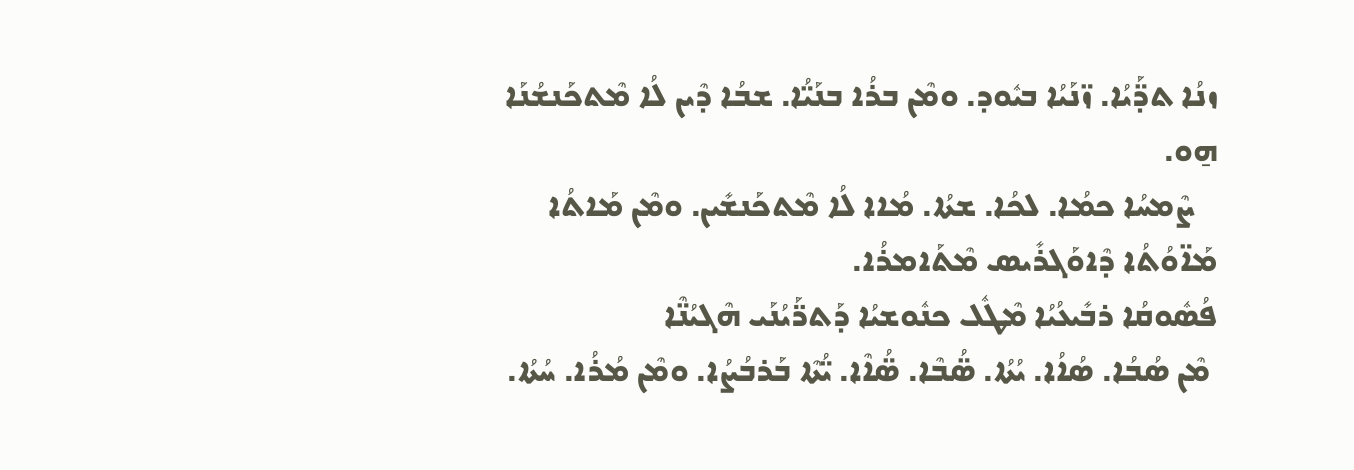ܙܢܳܐ ܬܕ̈ܰܝܳܐ. ܙ̈ܢܰܝܳܐ ܒܝܽܘܕ. ܘܡܶܢ ܒܪܳܐ ܒܢܰܝ̈ܳܐ. ܫܒܳܐ ܕܶܝܢ ܠܳܐ ܡܶܬܟܰܢܫܳܢܰܐ ܗ̱ܘ.
   ܨܶܡܚܳܐ ܟܡܳܐ. ܠܟܳܐ. ܫܬܳܐ. ܡܳܐܐ ܠܳܐ ܡܶܬܟܰܢܫܺܝܢ. ܘܡܶܢ ܡܰܐܬܳܐ ܡܰܐ̈ܘܳܬܳܐ ܕܶܐܘܰܓܪܺܝܣ ܡܶܬܰܐܡܪܳܐ.
ܦܳܣܽܘܩܳܐ ܪܒܺܝܥܳܝܳܐ ܡܶܛܽܠ ܟܢܽܘܫܝܳܐ ܕܰܬܪ̈ܰܝܳܢܰܝ ܗܶܓܝܳܢ̈ܶܐ
 ܡܶܢ ܣܳܒܳܐ. ܣܳܐܳܐ. ܝܳܬܳܐ. ܣ̈ܳܒܶܐ. ܣ̈ܳܐܶܐ. ܝ̈ܳܬܶܐ ܒܰܪܒܳܨܳܐ. ܘܡܶܢ ܡܳܪܳܐ. ܚܳܬܳܐ.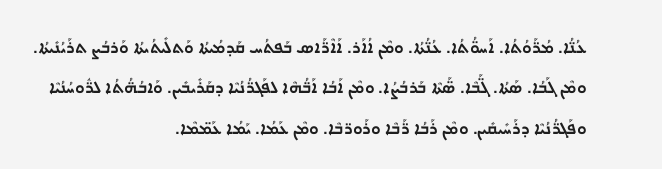ܥܳܢ̈ܳܐ. ܡܳܪ̈ܰܘܳܬܳܐ. ܐܰܚܘ̈ܳܬܳܐ. ܥܳܢ̈ܳܬܳܐ. ܘܡܶܢ ܐܳܐܰܪ. ܐܰܐܶܪ̈ܰܐܣ ܒܰܦܬܳܚ ܩܰܕܡܳܝܬܳܐ ܘܰܬܠܺܝܬܳܝܬܳܐ ܘܰܪܒܳܨ ܬܪܰܝܳܢܺܝܬܳܐ. ܘܡܶܢ ܓܰܒܳܐ. ܣܰܬܳܐ. ܓ̈ܰܒܶܐ. ܣ̈ܰܬܶܐ ܒܰܪܒܳܨܳܐ. ܘܡܶܢ ܐܰܒܳܐ ܐܰܒ̈ܳܗܶܐ ܠܦܰܓܪ̈ܳܢܳܝܶܐ ܕܩܰܪܺܝܒܺܝܢ. ܘܰܐܒܳܗ̈ܳܬܳܐ ܠܪ̈ܽܘܚܳܢܳܝܶܐ ܘܦܰܓܪ̈ܳܢܳܝܶܐ ܕܪܰܚܺܝܩܺܝܢ. ܘܡܶܢ ܪܰܒܳܐ ܪ̈ܰܒܶܐ ܘܪܰܘܪ̈ܒܶܐ. ܘܡܶܢ ܥܰܡܳܐ. ܝܰܡܳܐ ܥܰܡ̈ܡܶܐ.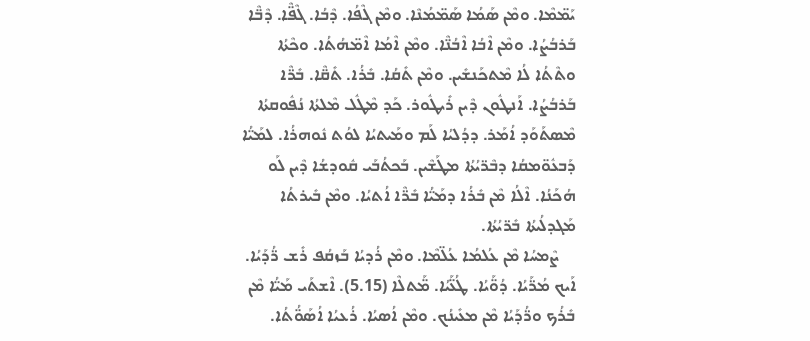ܝܰܡ̈ܡܶܐ. ܘܡܶܢ ܣܰܡܳܐ ܣܰܡ̈ܡܳܢܶܐ. ܘܡܶܢ ܓܶܦܳܐ. ܕܶܒܳܐ. ܓܶܦ̈ܶܐ. ܕܶܒ̈ܶܐ ܒܰܪܒܳܨܳܐ. ܘܡܶܢ ܐܶܒܳܐ ܐܶܒܳܢ̈ܶܐ. ܘܡܶܢ ܐܶܡܳܐ ܐܶܡ̈ܗܳܬܳܐ. ܘܟܶܬܳܐ ܘܬܶܬܳܐ ܠܳܐ ܡܶܬܟܰܢܫܺܝܢ. ܘܡܶܢ ܬܺܩܳܐ. ܒܺܪܳܐ. ܬܺܩ̈ܶܐ. ܒܺܪ̈ܶܐ ܒܰܪܒܳܨܳܐ. ܐܰܢܛܽܘܢ ܕܶܝܢ ܪܺܝܛܽܘܪ. ܟܰܕ ܡܶܛܽܠ ܡܶܠܬܳܐ ܢܳܦܽܘܩܬܳܐ ܡܶܣܬܰܘܰܕ ܐܳܡܰܪ. ܕܕܳܠܝܳܐ ܠܰܡ ܘܡܰܝܬܝܳܐ ܠܘܳܬ ܢܽܘܗܪܳܐ. ܠܡܰܝ̈ܳܐ ܕܰܒܥܽܘ̈ܡܩܳܐ ܕܒܶܪ̈ܝܳܬܳܐ ܡܛܰܫܶܝܢ. ܒܰܟܬܳܒܰܝ ܩܽܘܕܫܳܐ ܕܶܝܢ ܠܰܘ ܗܳܟܰܢܳܐ. ܐܶܠܳܐ ܡܶܢ ܒܺܪܳܐ ܕܡܰܝ̈ܳܐ ܒܺܪ̈ܶܐ ܐܳܬܝܳܐ. ܘܡܶܢ ܒܺܝܪܬܳܐ ܡܰܓܕܠܳܝܬܳܐ ܒܺܪ̈ܝܳܬܳܐ.
    ܨܶܡܚܳܐ ܡܶܢ ܥܳܠܡܳܐ ܥܳܠ̈ܡܶܐ. ܘܡܶܢ ܪܳܕܝܳܐ ܒܰܙܩܳܦ ܪܺܫ ܪ̈ܳܕܰܝܳܐ. ܐܰܝܟ ܡܳܪ̈ܰܝܳܐ. ܕܳܘ̈ܰܝܳܐ. ܛܳܥ̈ܰܝܳܐ. ܡ̈ܰܬܠܶܐ (5.15). ܐܶܫܬܰܝ ܡܰܝ̈ܳܐ ܡܶܢ ܒܺܪܳܟ ܘܪ̈ܳܕܰܝܳܐ ܡܶܢ ܡܥܺܝܢܳܟ. ܘܡܶܢ ܐܳܣܝܳܐ. ܪܳܥܝܳܐ ܐܳܣܰܘ̈ܳܬܳܐ.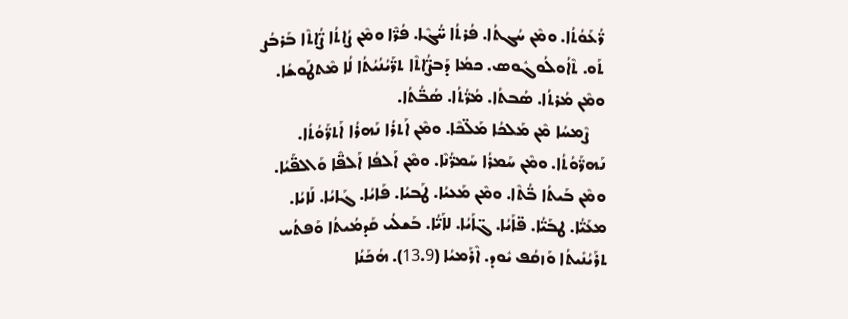ܪ̈ܳܥܰܘܳܬܳܐ. ܘܡܶܢ ܚܳܓܬܳܐ. ܦܳܪܬܳܐ ܚ̈ܳܓܶܐ. ܦܳܪ̈ܶܐ ܘܡܶܢ ܨܳܐܬܳܐ ܨ̈ܳܐܬܶܐ ܒܰܪܒܳܨ ܬܰܘ. ܬܶܐܳܘܠܳܘܓܽܘܣ. ܟܡܳܐ ܕܰܒܨ̈ܳܐܬܶܐ ܬܪ̈ܰܝܳܢܳܝܳܬܳܐ ܠܳܐ ܡܶܬܛܰܘܫܳܐ. ܘܡܶܢ ܡܳܪܬܳܐ. ܣܳܒܬܳܐ. ܡܳܪ̈ܳܬܳܐ. ܣܳܒ̈ܳܬܳܐ.
    ܨܶܡܚܳܐ ܡܶܢ ܡܰܠܟܳܐ ܡܰܠ̈ܟܶܐ. ܘܡܶܢ ܐܰܬܪܳܐ ܢܰܗܪܳܐ ܐܰܬܪ̈ܰܘܳܬܳܐ. ܢܰܗܪ̈ܰܘܳܬܳܐ. ܘܡܶܢ ܚܰܡܪܳܐ ܚܰܡܪ̈ܳܢܶܐ. ܘܡܶܢ ܐܰܠܦܳܐ ܐܰܠܦ̈ܶܐ ܘܰܐܠܦ̈ܰܝܳܐ. ܘܡܶܢ ܒܰܝܬܳܐ ܒ̈ܳܬܶܐ. ܘܡܶܢ ܡܰܥܝܳܐ. ܛܰܒܝܳܐ. ܦܰܐܝܳܐ. ܓܰܐܝܳܐ. ܠܰܐܝܳܐ. ܡܥܰܝ̈ܳܐ. ܛܒܰܝ̈ܳܐ. ܦ̈ܐܰܝܳܐ. ܓ̈ܐܰܝܳܐ. ܠܐܰܝ̈ܳܐ. ܒܰܫܠܳܝ ܩܰܕܡܳܝܬܳܐ ܘܰܦܬܳܚ ܬܪܰܝܳܢܺܝܬܳܐ ܘܰܙܩܳܦ ܝܽܘܕ. ܐܶܪܰܡܝܳܐ (13.9). ܗܳܟܰܢܳܐ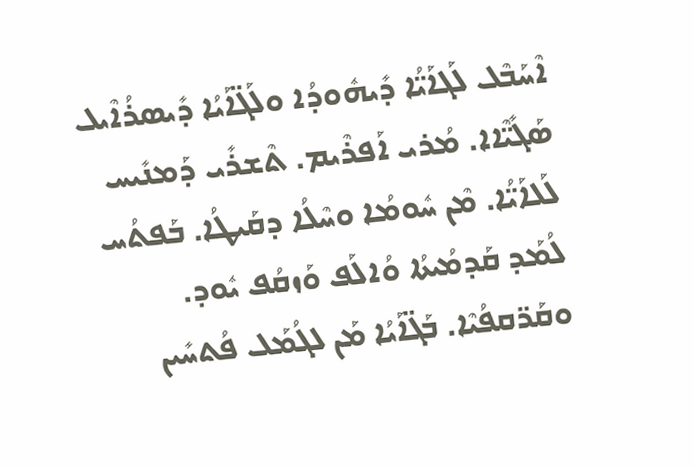ܐܶܚܰܒܶܠ ܠܰܓܐܰܝ̈ܳܐ ܕܺܝܗܽܘܕܳܐ ܘܠܰܓ̈ܐܰܝܳܐ ܕܺܝܣܪܳܐܶܝܠ ܣܰܓܺܝ̈ܶܐܐ. ܡܳܪܝ ܐܰܦܪܶܝܡ. ܬܶܫܪܺܝ ܕܰܡܢܺܝܚ ܠܰܠܐܰܝ̈ܳܐ. ܡܶܢ ܚܽܘܡܳܐ ܘܚܶܠܳܐ ܕܩܰܝܛܳܐ. ܒܰܦܬܳܚ ܠܳܡܰܕ ܩܰܕܡܳܝܬܳܐ ܘܳܐܠܰܦ ܘܰܙܩܳܦ ܝܽܘܕ. ܘܩܰܪ̈ܩܦܳܝܶܐ. ܒܰܓ̈ܐܰܝܳܐ ܡܰܢ ܠܓܳܡܰܠ ܦܳܬܚܺܝܢ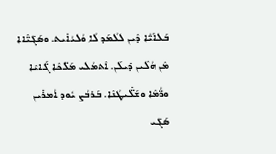ܒܰܠܐܰܝ̈ܳܐ ܕܶܝܢ ܠܠܳܡܰܕ ܠܳܐ ܘܳܠܝܳܐܺܝܬ. ܘܣܰܓܺܝ̈ܶܐܐ ܡܶܢ ܗܳܠܶܝܢ ܕܺܝܠܰܢ. ܐܶܬܡܳܠܝ ܡܰܠ̈ܟܶܐ ܓ̈ܰܐܝܶܐ ܘܪ̈ܳܡܶܐ ܘܫܰܠ̈ܺܝܛܳܢܶܐ. ܒܰܪܒܳܨ ܝܽܘܕ ܐܳܡܪܺܝܢ ܣܰܓܺܝ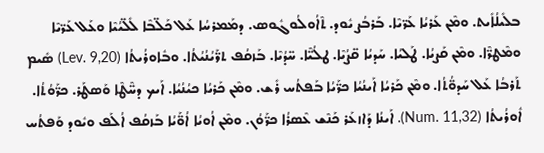ܒܠܺܝܠܳܐܺܝܬ. ܘܡܶܢ ܥܰܪܝܳܐ ܥܰܪ̈ܝܶܐ. ܒܰܪܒܳܨ ܝܽܘܕ. ܬܶܐܳܘܠܳܘܓܽܘܣ. ܕܡܰܡܪܚܳܐ ܥܰܠ ܟܰܠ̈ܒܶܐ ܠܺܠ̈ܝܳܝܶܐ ܘܥܰܠ ܥܰܪ̈ܝܶܐ ܘܡܶܛܪ̈ܶܐ. ܘܡܶܢ ܩܰܨܝܳܐ. ܛܰܠܝܳܐ. ܚܰܕܝܳܐ ܩ̈ܨܳܝܶܐ. ܛܠܳܝ̈ܶܐ. ܚ̈ܕܳܝܶܐ. ܒܰܙܩܳܦ ܬܪ̈ܰܝܳܢܳܝܳܬܳܐ. ܘܒܽܐܘܪܳܝܬܳܐ (Lev. 9,20) ܣܺܝܡ ܬܰܪܒܳܐ ܥܰܠ ܚܰܕܘ̈ܳܬܳܐ. ܘܡܶܢ ܟܰܪܝܳܐ ܐܰܝܢܳܝܳܐ ܟܪ̈ܰܝܳܐ ܒܰܦܬܳܚ ܪܺܫ. ܘܡܶܢ ܟܰܪܝܳܐ ܟܝܳܢܳܝܳܐ. ܐܰܝܟ ܕܚ̈ܶܛܶܐ ܘܰܣܛܰܪ. ܟܪ̈ܰܘܳܬܳܐ. ܐܽܘܪܳܝܬܳܐ (Num. 11,32). ܐܰܝܢܳܐ ܕܰܐܙܥܰܪ ܟܰܢܶܫ ܥܶܣܪܳܐ ܟܪ̈ܰܘܳܢ. ܘܡܶܢ ܐܳܘܝܳܐ ܐܳܘ̈ܰܝܳܐ ܒܰܙܩܳܦ ܐܳܠܰܦ ܘܝܽܘܕ ܘܰܦܬܳܚ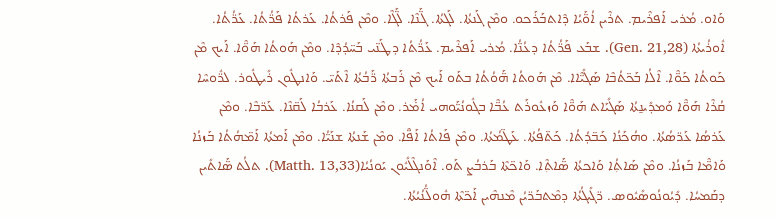ܘܰܐܘ. ܡܳܪܝ ܐܰܦܪܶܝܡ. ܬܪܶܝܢ ܐܳܘ̈ܰܝܳܐ ܕܶܐܬܒܰܪܰܟܘ. ܘܡܶܢ ܓܰܢܬܳܐ. ܠܰܓܬܳܐ. ܓ̈ܰܢܶܐ. ܠ̈ܰܓܶܐ. ܘܡܶܢ ܦܰܪܬܳܐ. ܥܰܪܬܳܐ ܦܰܪ̈ܳܬܳܐ. ܥܰܪ̈ܳܬܳܐ. ܐܽܘܪܳܝܬܳܐ (Gen. 21,28). ܫܒܰܥ ܦܰܪ̈ܳܬܳܐ ܕܥܳܢ̈ܳܐ. ܡܳܪܝ ܐܰܦܪܶܝܡ. ܥܰܪ̈ܳܬܳܐ ܕܛܰܢ̈ܝ ܒܰܚ̈ܕܳܕܶܐ. ܘܡܶܢ ܗܰܘܬܳܐ ܗܰܘ̈ܶܐ. ܐܰܝܟ ܡܶܢ ܟܰܘܬܳܐ ܟܰܘ̈ܶܐ. ܐܶܠܳܐ ܒܰܟ̈ܬܳܒܶܐ ܣܰܓܺܝ̈ܶܐܐ. ܡܶܢ ܗܰܘܬܳܐ ܗ̈ܰܘܳܬܳܐ ܒܬܰܘ ܐܰܝܟ ܡܶܢ ܪܰܒܬܳܐ ܪ̈ܰܒܳܬܳܐ ܐܶܬܰܝ̈. ܘܰܐܢܛܽܘܢ ܪܺܝܛܽܘܪ. ܠܪ̈ܽܘܚܶܐ ܩܳܪܶܐ ܗܰܘ̈ܶܐ ܘܰܡܕܺܝܢ̱ܬܳܐ ܣܰܓܺܝܰܐܬ ܗܰܘ̈ܶܐ ܘܰܙܥܽܘܪܰܬ ܥܳܒ̈ܶܐ ܒܓܽܘܢܳܝ̈ܰܘܗܝ ܐܳܡ̇ܰܪ. ܘܡܶܢ ܠܰܩܢܳܐ. ܥܰܪܒܳܐ ܠܰܩ̈ܢܶܐ. ܥܰܪ̈ܒܶܐ. ܘܡܶܢ ܥܰܪܣܳܐ ܥܰܪ̈ܣܳܬܳܐ. ܘܗܳܟܰܢܳܐ ܟܰܒ̈ܕܳܬܳܐ. ܟܰܬ̈ܦܳܬܳܐ. ܥܰܛ̈ܡܳܬܳܐ. ܘܡܶܢ ܦܰܐܬܳܐ ܐܰܦ̈ܶܐ. ܘܡܶܢ ܫܰܢܬܳܐ ܫܢܰܝ̈ܳܐ. ܘܡܶܢ ܐܰܡܬܳܐ ܐܰܡ̈ܗܳܬܳܐ ܒܰܙܢܳܐ ܘܰܐܡ̈ܶܐ ܒܰܙܢܳܐ. ܘܡܶܢ ܣܰܐܬ݂ܳܐ ܘܰܐܟܬܳܐ ܣ̈ܰܐܬ݂ܶܐ. ܘܰܐܟ̈ܬܶܐ ܒܰܪܒܳܨ ܬܰܘ. ܐܶܘܰܢܓܶܠܺܝܽܘܢ ܝܰܘܢܳܝܳܐ(Matth. 13,33). ܬܠܳܬ ܣ̈ܰܐܬܺܝܢ ܕܩܰܡܚܳܐ. ܕܺܝܳܘܢܳܘܣܺܝܽܘܣ. ܪ̈ܓܺܝܓܳܬܳܐ ܕܡܶܬܒܰܪ̈ܝܳܢ ܡܶܢܗܶܝܢ ܐܰܟ̈ܬܶܐ ܗܽܘܠ̈ܳܢܳܝܳܬܳܐ.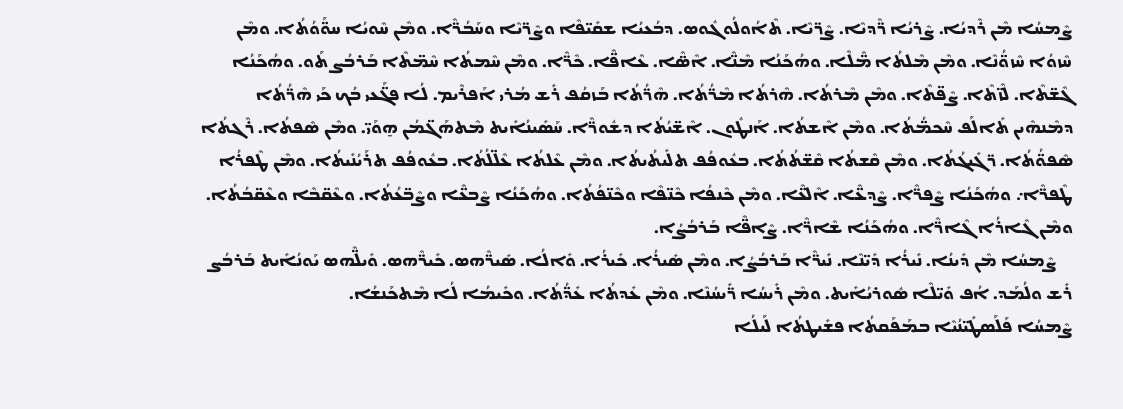ܨܶܡܚܳܐ ܡܶܢ ܪܶܕܝܳܐ. ܨܶܪܝܳܐ ܪ̈ܶܕܝܶܐ. ܨܶܪ̈ܝܶܐ. ܬܶܐܳܘܠܳܘܓܽܘܣ. ܕܒܳܥܝܳܐ ܫܩܺܝ̈ܦܶܐ ܘܨܶܪ̈ܝܶܐ ܘܚܰܒܳܪ̈ܶܐ. ܘܡܶܢ ܚܶܘܝܳܐ ܚܘ̈ܰܘܳܬܳܐ. ܘܡܶܢ ܚܶܙܘܳܐ ܚܶܙܘ̈ܳܢܶܐ. ܘܡܶܢ ܡܶܠܬܳܐ ܡ̈ܶܠܶܐ. ܘܗܳܟܰܢܳܐ ܡܶܢ̈ܶܐ. ܐܶܣ̈ܶܐ. ܥܶܐܦ̈ܶܐ. ܟܶܪ̈ܶܐ. ܘܡܶܢ ܚܶܡܬܳܐ ܚܶܡ̈ܬܶܐ ܒܰܪܒܳܨ ܬܰܘ. ܘܗܳܟܰܢܳܐ ܓܶܫ̈ܬܶܐ. ܠܶܙ̈ܬܶܐ. ܨܶܦ̈ܬܶܐ. ܘܡܶܢ ܡܶܪܬܳܐ. ܗܶܪܬܳܐ ܡܶܪ̈ܳܬܳܐ. ܗܶܪ̈ܳܬܳܐ ܒܰܙܩܳܦ ܪܺܫ ܡܳܪܝ ܐܰܦܪܶܝܡ. ܠܳܐ ܦܓ̈ܰܥܝ ܒܳܟ ܟܰܝ ܗܶܪ̈ܳܬܳܐ ܕܡܶܢܗܶܝܢ ܬܺܐܠܰܦ ܚܶܟܡ̈ܳܬܳܐ. ܘܡܶܢ ܐܶܫܬܳܐ. ܐܰܢܛܽܘܢ. ܐܶܫ̈ܝܳܬܳܐ ܕܫܽܘܪ̈ܶܐ. ܚܰܣܺܝܢܳܐܺܝܬ ܡܶܬܗܰܓ̈ܡܳܢ ܗ̱ܘܰܝ̈. ܘܡܶܢ ܣܶܦܬܳܐ. ܪܶܓܬܳܐ ܣܶܦܘ̈ܳܬܳܐ. ܪ̈ܓܺܝܓܳܬܳܐ. ܘܡܶܢ ܩܶܫܬܳܐ ܩܶܫ̈ܬܳܬܳܐ. ܒܥܽܘܦܳܦ ܬܠܺܝܬܳܝܬܳܐ. ܘܡܶܢ ܥܶܠܬܳܐ ܥܶܠ̈ܠܳܬܳܐ. ܒܥܽܘܦܳܦ ܬܪܰܝܳܢܺܝܬܳܐ. ܘܡܶܢ ܛܶܦܪܳܐ ܛܶܦܪ̈ܶܐ܇ ܘܗܳܟܰܢܳܐ ܨܶܦܪ̈ܶܐ. ܨܶܕܥ̈ܶܐ. ܐܶܠܥ̈ܶܐ. ܘܡܶܢ ܟܶܢܦܳܐ ܟܶܢ̈ܦܶܐ ܘܟܶܢ̈ܦܳܬܳܐ. ܘܗܳܟܰܢܳܐ ܨܶܒܥ̈ܶܐ ܘܨܶܒ̈ܥܳܬܳܐ. ܘܥܶܩ̈ܒܶܐ ܘܥܶܩ̈ܒܳܬܳܐ. ܘܡܶܢ ܓܶܐܪܳܐ ܓܶܐܪ̈ܶܐ. ܘܗܳܟܰܢܳܐ ܫܶܐܪ̈ܶܐ. ܨܶܐܦ̈ܶܐ ܒܰܪܒܳܨܳܐ.
    ܨܶܡܚܳܐ ܡܶܢ ܕܺܝܢܳܐ. ܢܺܝܪܳܐ ܕܺܝ̈ܢܶܐ. ܢܺܝܪ̈ܶܐ ܒܰܪܒܳܨܳܐ. ܘܡܶܢ ܣܺܝܪܳܐ. ܟܺܝܪܳܐ. ܘܺܐܠܳܐ. ܣܺܝܪ̈ܶܗܣ. ܟܺܝܪ̈ܶܗܣ. ܘܺܝܠ̈ܶܗܣ ܝܰܘܢܳܐܺܝܬ ܒܰܪܒܳܨ ܪܺܫ ܘܠܳܡܰܕ. ܐܳܦ ܘܺܝ̈ܠܶܐ ܣܽܘܪܝܳܐܺܝܬ. ܘܡܶܢ ܪܺܝܚܳܐ ܪ̈ܺܝܚܳܢܶܐ. ܘܡܶܢ ܥܺܕܬܳܐ ܥܺܕ̈ܳܬܳܐ. ܘܟܺܝܡܳܐ ܠܳܐ ܡܶܬܟܰܢܫܳܐ.
ܨܶܡܚܳܐ ܦܰܠܰܣܛܺܝ̈ܢܳܝܶܐ ܒܡܰܦܰܩܬܳܐ ܦܫܺܝܛܬܳܐ ܠܰܝܠܳܐ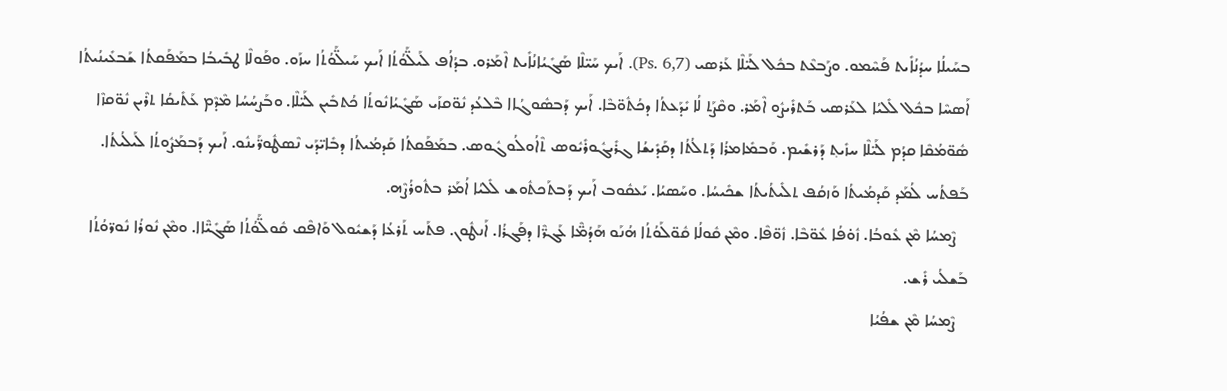ܒܚܰܝܠܳܐ ܚܕܳܢܳܐܺܝܬ ܦܰܚܶܡܘ. ܘܨܰܒܥܶܬ ܒܟܽܠ ܠܰܝ̈ܠܶܐ ܥܰܪܣܝ (Ps. 6,7). ܐܰܝܟ ܚܰܝ̈ܠܶܐ ܣܰܓܺܝܳܐܢܳܐܺܝܬ ܐܶܡܰܪܘ. ܒܕܳܐܳܦ ܠܰܝܠ̈ܰܘܳܬܳܐ ܐܰܝܟ ܚܰܝܠ̈ܰܘܳܬܳܐ ܚܙܰܘ. ܘܦܰܘܠܶܐ ܛܒܺܝܒܳܐ ܒܡܰܦܰܩܬܳܐ ܫܰܒܥܺܝܢܳܝܬܳܐ ܐܰܣܚܶܐ ܒܟܽܠ ܠܺܠܝܳܐ ܠܥܰܪܣܝ ܒܰܬܪܺܝܨܽܘ ܐܶܡܰܪ. ܘܩܶܨܰܬ ܠܳܐ ܝܺܕܰܥܬܳܐ ܕܟܳܬܽܘ̈ܒܶܐ. ܐܰܝܟ ܕܰܒܣܽܘܓܳܐܐ ܒܶܠܥܳܕ ܢܽܘ̈ܩܙܰܝ ܣܰܓܺܝܳܐܢܽܘܬܳܐ ܟܳܬܒܺܝܢ ܠܰܝ̈ܠܶܐ. ܘܒܰܨܚܳܚܳܐ ܡܶܕܶܡ ܥܰܬܺܝܩܳܐ ܬܪܶܝܢ ܢܽܘ̈ܩܙܶܐ ܣܽܘ̈ܡܳܩܶܐ ܩܕܳܡ ܠܰܝ̈ܠܶܐ ܚܙܺܝܬ݂ ܕܰܪܫܺܝܡ. ܘܰܒܡܺܐܡܪܳܐ ܕܰܬܠܳܬܳܐ ܕܩܰܕܺܝܫܳܐ ܓܪܺܝܓܽܘܪܺܝܽܘܣ ܬܶܐܳܘܠܳܘܓܽܘܣ. ܒܡܰܦܰܩܬܳܐ ܩܰܕܡܳܝܬܳܐ ܕܒܺܐܝ̈ܕܰܝ ܢܶܣܛܽܘܪ̈ܰܝܢܽܘ. ܐܰܝܟ ܕܰܒܡܰܨܽܘܬܳܐ ܠܰܝܠܳܝܬܳܐ. ܒܰܦܬܳܚ ܠܳܡܰܕ ܩܰܕܡܳܝܬܳܐ ܘܰܙܩܳܦ ܬܠܺܝܬܳܝܬܳܐ ܫܟܺܝܚܳܐ. ܘܚܰܣܝܳܐ. ܝܰܥܩܽܘܒ ܐܰܝܟ ܕܰܒܬܰܟܬܽܘܫ ܠܺܠܝܳܐ ܐܳܡܰܪ ܒܬܽܘܪܳܨܶܗ.
   ܨܶܡܚܳܐ ܡܶܢ ܥܽܘܒܳܐ. ܙܽܘ̇ܦܳܐ ܥܽܘ̈ܒܶܐ. ܙܽܘ̈ܦܶܐ. ܘܡܶܢ ܩܽܘܠܳܐ ܩܽܘ̈ܠܰܘܳܬܳܐ ܗܳܢܰܘ ܗܰܕܳܡ̈ܶܐ ܥܰܓܪ̈ܶܐ ܕܦܰܓܪܳܐ. ܐܰܢܛܽܘܢ. ܦܬܰܚ ܬܰܪܥܳܐ ܕܰܫܝܽܘܠ ܘܰܐܦܶܩ ܩܽܘܠ̈ܰܘܳܬܳܐ ܣܰܓܺܝ̈ܶܐܐ. ܘܡܶܢ ܢܽܘܪܳܐ ܢܽܘܪ̈ܘܳܬܳܐ ܒܰܫܠܳܝ ܪܺܫ.
   ܨܶܡܚܳܐ ܡܶܢ ܫܦܳܝܳܐ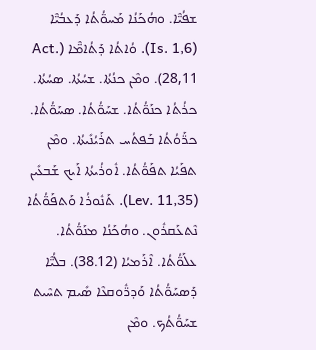ܫܦܳܝ̈ܶܐ. ܘܗܳܟܰܢܳܐ ܡܰܚܘ̈ܳܬܳܐ ܕܰܥܒܳܝ̈ܶܐ (Is. 1,6). ܘܳܐܬܳܐ ܕܰܬܳܐܡ̈ܶܐ (Act. 28,11). ܘܡܶܢ ܟܢܳܬܳܐ. ܫܚܳܬܳܐ. ܣܚܳܬܳܐ. ܟܪܳܬܳܐ ܟܢܰܘ̈ܳܬܳܐ. ܫܚܰܘ̈ܳܬܳܐ. ܣܚܰܘ̈ܳܬܳܐ. ܟܪ̈ܰܘܳܬܳܐ ܒܰܦܬܳܚ ܬܪܰܝܳܢܺܝܬܳܐ. ܘܡܶܢ ܬܦܰܝܳܐ ܬܦܰܘ̈ܳܬܳܐ. ܐܽܘܪܳܝܬܳܐ ܐܰܝܟ ܫܰܒܥܺܝܢ (Lev. 11,35). ܬܰܢܽܘܪܳܐ ܘܰܬܦܰܘ̈ܳܬܳܐ ܢܶܬܥܰܩܪܽܘܢ. ܘܗܳܟܰܢܳܐ ܡܢܰܘ̈ܳܬܳܐ. ܥܠܰܘ̈ܳܬܳܐ. ܐܶܪܰܡܝܳܐ (38.12). ܒܠܳܝ̈ܶܐ ܕܰܣܚܰܘ̈ܳܬܳܐ ܘܰܕܪ̈ܽܘܩܥܶܐ ܣܺܝܡ ܬܚܶܝܬ ܫܚܰܘ̈ܳܬܳܟ. ܘܡܶܢ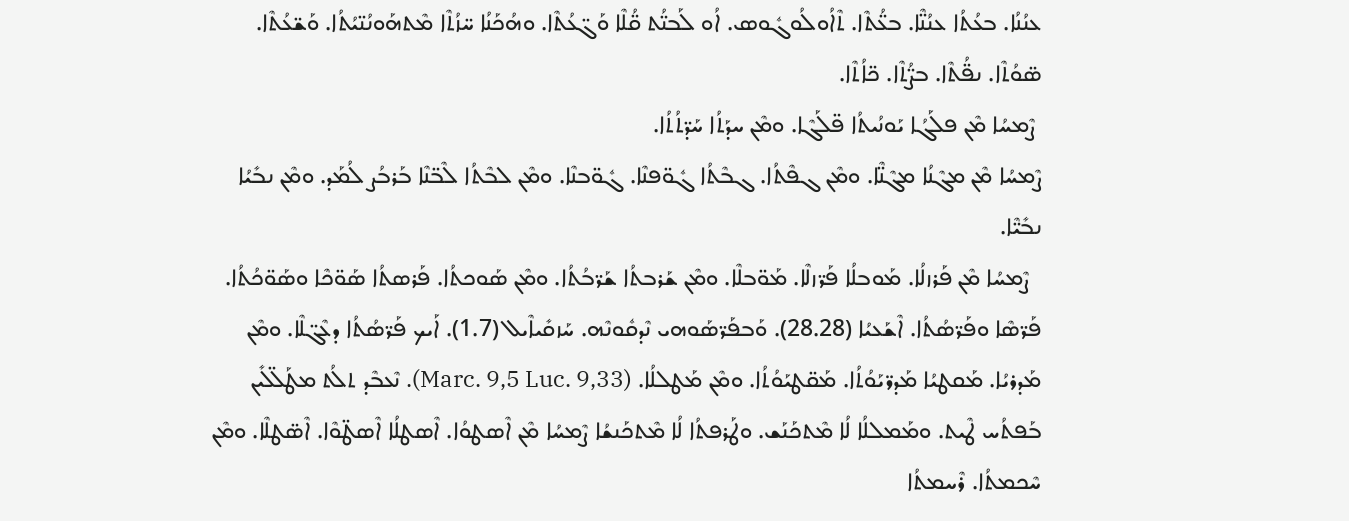ܥܢܳܢܳܐ. ܒܥܳܬܳܐ ܥܢܳܢ̈ܶܐ. ܒܥ̈ܳܬܶܐ. ܬܶܐܳܘܠܳܘܓܽܘܣ. ܐܳܘ ܠܰܒܢ̈ܳܬ ܩ̈ܳܠܶܐ ܘܰܓ̈ܥܳܬܶܐ. ܘܗܳܟܰܢܳܐ ܚ̈ܙܳܬܶܐ ܡܶܬܗܰܘܢܳܢ̈ܝܳܬܳܐ. ܘܰܫ̈ܥܳܬܶܐ. ܣ̈ܘܳܬܶܐ. ܢܦ̈ܳܬܶܐ. ܒܨ̈ܳܬܶܐ. ܟ̈ܐܳܬܶܐ.
 ܨܶܡܚܳܐ ܡܶܢ ܦܠܰܓܳܐ ܝܰܘܢܳܝܬܳܐ ܦ̈ܠܰܓܶܐ. ܘܡܶܢ ܚܕܰܬܳܐ ܚܰܕ̈ܬܳܬܳܐ.
ܨܶܡܚܳܐ ܡܶܢ ܡܓܶܢܳܐ ܡܓܶܢ̈ܶܐ. ܘܡܶܢ ܓܦܶܬܳܐ. ܓܒܶܬܳܐ ܓܽܘ̈ܦܢܶܐ. ܓܽܘ̈ܒܢܶܐ. ܘܡܶܢ ܠܒܶܬܳܐ ܠܶܒ̈ܢܶܐ ܒܰܪܒܳܨ ܠܳܡܰܕ. ܘܡܶܢ ܢܒܺܝܳܐ ܢܒܺܝ̈ܶܐ.
  ܨܶܡܚܳܐ ܡܶܢ ܦܰܪܙܠܳܐ. ܡܰܘܒܠܳܐ ܦܰܪ̈ܙܠܶܐ. ܡܰܘ̈ܒܠܶܐ. ܘܡܶܢ ܫܰܪܒܬܳܐ ܫܰܪ̈ܒܳܬܳܐ. ܘܡܶܢ ܣܰܘܟܬܳܐ. ܦܰܪܣܬܳܐ ܣܰܘ̈ܟܶܐ ܘܣܰܘ̈ܟܳܬܳܐ. ܦܰܪ̈ܣܶܐ ܘܦܰܪ̈ܣܳܬܳܐ. ܐܶܫܰܥܝܳܐ (28.28). ܘܰܒܦܰܪ̈ܣܰܘܗܝ ܢܶܕܩܽܘܢܶܗ. ܚܰܙܩܺܝܐܶܝܠ (1.7). ܐܰܝܟ ܦܰܪ̈ܣܳܬܳܐ ܕܥܶܓ̈ܠܶܐ. ܘܡܶܢ ܡܰܕܪܝܳܐ. ܡܰܩܛܝܳܐ ܡܰܕܪ̈ܝܰܘܳܬܳܐ. ܡܰܩ̈ܛܝܰܘܳܬܳܐ. ܘܡܶܢ ܡܰܛܠܠܳܐ. (Marc. 9,5 Luc. 9,33). ܢܶܥܒܶܕ ܬܠܳܬ ܡܛܰܠ̈ܠܺܝܢ ܒܰܦܬܳܚ ܛܶܝܬ. ܘܡܰܡܠܠܳܐ ܠܳܐ ܡܶܬܟܰܢܰܫ. ܘܛܰܪܦܬܳܐ ܠܳܐ ܡܶܬܟܰܢܫܳܐ ܨܶܡܚܳܐ ܡܶܢ ܐܶܣܛܘܳܐ. ܐܶܣܛܠܳܐ ܐܶܣܛ̈ܘܶܐ. ܐܶܣ̈ܛܠܶܐ. ܘܡܶܢ ܚܶܟܡܬܳܐ. ܪܶܚܡܬܳܐ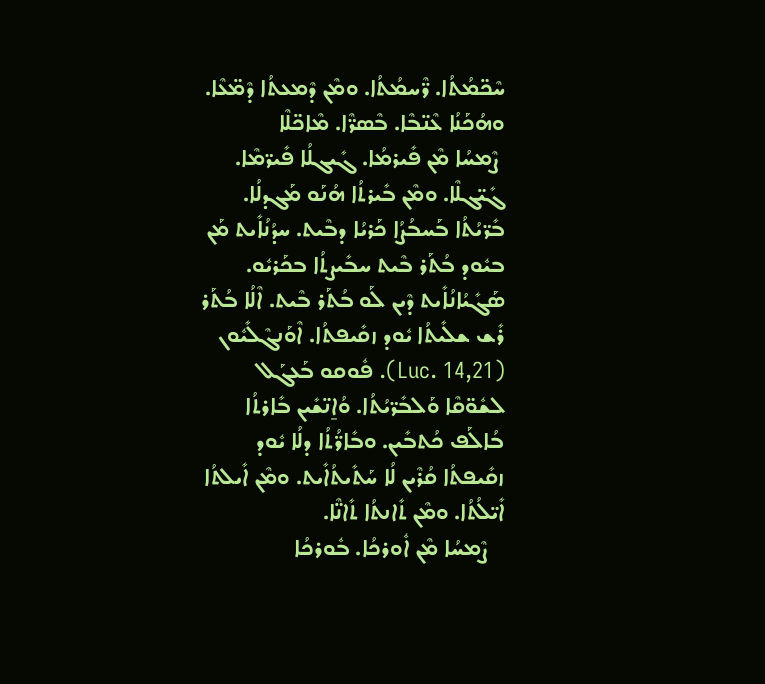ܚܶܟ̈ܡܳܬܳܐ. ܪ̈ܶܚܡܳܬܳܐ. ܘܡܶܢ ܕܶܡܥܬܳܐ ܕܶܡ̈ܥܶܐ. ܘܗܳܟܰܢܳܐ ܥܶܢ̈ܒܶܐ. ܒܶܣܪ̈ܶܐ. ܡܶܐܟ̈ܠܶܐ
 ܨܶܡܚܳܐ ܡܶܢ ܦܺܝܪܡܳܐ. ܓܺܝܓܠܳܐ ܦܺܝܪ̈ܡܶܐ. ܓܺܝ̈ܓܠܶܐ. ܘܡܶܢ ܒܺܝܪܬܳܐ ܗܳܢܰܘ ܡܰܓܕܠܳܐ. ܒܺܪ̈ܝܳܬܳܐ ܒܰܚܒܳܨܳܐ ܟܰܪܝܳܐ ܕܒܶܝܬ. ܚܕܳܢܳܐܺܝܬ ܡܰܢ ܒܝܽܘܕ ܒܳܬܰܪ ܒܶܝܬ ܚܒܺܝܨܬܳܐ ܒܟܰܪܝܽܘ. ܣܰܓܺܝܳܐܢܳܐܺܝܬ ܕܶܝܢ ܠܰܘ ܒܳܬܰܪ ܒܶܝܬ. ܐܶܠܳܐ ܒܳܬܰܪ ܪܺܫ ܫܠܺܝܬܳܐ ܝܽܘܕ ܙܩܺܝܦܬܳܐ. ܐܶܘܰܢܓܶܠܺܝܽܘܢ (Luc. 14,21). ܦܽܘܩܘ ܒܰܥܓܰܠ ܠܫܽܘ̈ܩܶܐ ܘܰܠܒܺܪ̈ܝܳܬܳܐ. ܘܳܐ̱ܢ̈ܫܺܝܢ ܒܺܐܪܬܳܐ ܒܳܐܠܰܦ ܟܳܬܒܺܝܢ. ܘܒܺܐܪ̈ܳܬܳܐ ܕܠܳܐ ܝܽܘܕ ܙܩܺܝܦܬܳܐ ܩܳܪܶܝܢ ܠܳܐ ܚܰܬܺܝܬܳܐܺܝܬ. ܘܡܶܢ ܐܺܝܠܬܳܐ ܐܺܝ̈ܠܳܬܳܐ. ܘܡܶܢ ܬܺܐܢܬܳܐ ܬܺܐܢ̈ܶܐ.
   ܨܶܡܚܳܐ ܡܶܢ ܐܽܘܪܟܳܐ. ܒܽܘܪܟܳܐ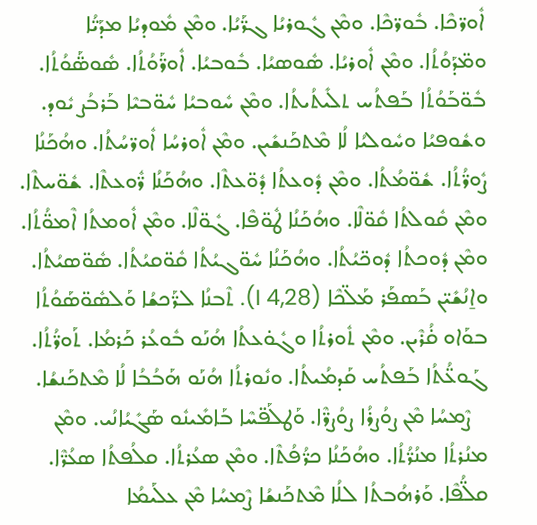ܐܽܘܪ̈ܟܶܐ. ܒܽܘܪ̈ܟܶܐ. ܘܡܶܢ ܓܽܘܪܝܳܐ ܓܪ̈ܰܝܳܐ. ܘܡܶܢ ܡܽܘܕܝܳܐ ܡܕܰܝ̈ܳܐ ܘܡ̈ܕܰܘܳܬܳܐ. ܘܡܶܢ ܐܽܘܪܝܳܐ. ܣܽܘܣܝܳܐ. ܒܽܘܒܝܳܐ. ܐܽܘܪ̈ܰܘܳܬܳܐ. ܣܽܘܣ̈ܰܘܳܬܳܐ. ܒܽܘ̈ܒܰܘܳܬܳܐ ܒܰܦܬܳܚ ܬܠܺܝܬܳܝܬܳܐ. ܘܡܶܢ ܚܽܘܒܝܳܐ ܚܽܘ̈ܒܝܶܐ ܒܰܪܒܳܨ ܝܽܘܕ. ܘܫܽܘܦܝܳܐ ܘܚܽܘܠܝܳܐ ܠܳܐ ܡܶܬܟܰܢܫܺܝܢ. ܘܡܶܢ ܐܽܘܪܚܳܐ ܐܽܘܪ̈ܚܳܬܳܐ. ܘܗܳܟܰܢܳܐ ܨܽܘܪ̈ܳܬܳܐ. ܫܽܘ̈ܡܳܬܳܐ. ܘܡܶܢ ܕܽܘܥܬܳܐ ܕܽܘ̈ܥܬܶܐ. ܘܗܳܟܰܢܳܐ ܪ̈ܽܘܥܬܶܐ. ܫܽܘ̈ܚܬܶܐ. ܘܡܶܢ ܩܽܘܠܬܳܐ ܩܽܘ̈ܠܶܐ. ܘܗܳܟܰܢܳܐ ܛܽܘ̈ܦܶܐ. ܓܽܘ̈ܠܶܐ. ܘܡܶܢ ܐܽܘܡܬܳܐ ܐܶܡܘ̈ܳܬܳܐ. ܘܡܶܢ ܕܽܘܟܬܳܐ ܕܽܘܟ̈ܝܳܬܳܐ. ܘܗܳܟܰܢܳܐ ܚܽܘ̈ܓܝܳܬܳܐ ܩܽܘ̈ܩܝܳܬܳܐ. ܣܽܘ̈ܣܝܳܬܳܐ. ܘܐ̱ܢܳܫܺܝ̈ܢ ܒܰܣܦܰܪ ܡܰܠ̈ܟܶܐ (I 4,28). ܬܶܒܢܳܐ ܠܪ̈ܰܟܫܳܐ ܘܰܠܣܽܘ̈ܣܰܘܳܬܳܐ ܒܘܰܐܘ ܩ̇ܳܪܶܝܢ. ܘܡܶܢ ܬܽܘܪܬܳܐ ܘܓܽܘ̇ܥܬܳܐ ܗܳܢܰܘ ܒܽܘܥܳܪ ܟܰܪܡܳܐ. ܬܰܘܪ̈ܳܬܳܐ. ܓܰܘܥ̈ܳܬܳܐ ܒܰܦܬܳܚ ܩܰܕܡܳܝܬܳܐ. ܘܢܽܘܪܬܳܐ ܗܳܢܰܘ ܗܰܒܳܒܳܐ ܠܳܐ ܡܶܬܟܰܢܫܳܐ.
   ܨܶܡܚܳܐ ܡܶܢ ܨܘܳܨܪܳܐ ܨܘܳܨܪ̈ܶܐ. ܘܰܛܠܰܦ̈ܚܶܐ ܒܰܐܡܺܝܢܽܘ ܣܰܓܺܝܳܐܢܳܝ. ܘܡܶܢ ܡܢܳܪܬܳܐ ܡܢܳܪ̈ܳܬܳܐ. ܘܗܳܟܰܢܳܐ ܟܪ̈ܳܦܳܬܶܐ. ܘܡܶܢ ܣܥܳܪܬܳܐ. ܩܠܳܦܬܳܐ ܣܥܳܪ̈ܶܐ. ܩܠ̈ܳܦܶܐ. ܘܰܪܗܳܒܬܳܐ ܠܠܳܐ ܡܶܬܟܰܢܫܳܐ ܨܶܡܚܳܐ ܡܶܢ ܥܠܰܝܡܳܐ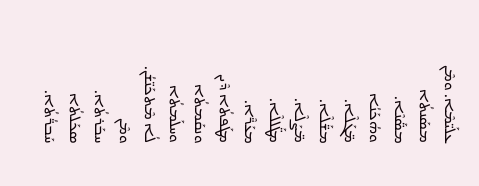ܥܠܰܝ̈ܡܶܐ. ܘܡܶܢ ܡܣܰܢܬܳܐ ܡܣ̈ܰܢܶܐ. ܘܗܳܟܰܢܳܐ ܡ̈ܓܰܠܶܐ. ܡܫ̈ܰܠܶܐ. ܡ̈ܨܰܠܶܐ. ܡܛ̈ܰܠܠܶܐ. ܡܥܰܪ̈ܶܐ. ܡܛܰܦܬܳܐ ܕܶܝܢ ܘܢܩܰܡܬܳܐ ܘܚܠܰܡܬܳܐ ܠܳܐ ܡܶܬܟܰܢ̈ܫܳܢ. ܘܡܶܢ ܚܒܰܪܬܳܐ. ܣܟܰܠܬܳܐ ܚܰܒܪ̈ܳܬܳܐ.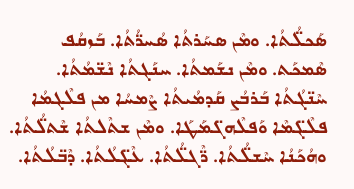ܣܰܟܠ̈ܳܬܳܐ. ܘܡܶܢ ܣܚܰܪܬܳܐ ܣܳܚܪ̈ܳܬܳܐ. ܒܰܙܩܳܦ ܣܶܡܟܰܬ. ܘܡܶܢ ܢܫܰܡܬܳܐ. ܚܢܰܓܬܳܐ ܢܶܫ̈ܡܳܬܳܐ. ܚܶܢ̈ܓܳܬܳܐ ܒܰܪܒܳܨ ܩܰܕܡܳܝܬܳܐ ܨܶܡܚܳܐ ܡܢ ܦܠܶܓܡܳܐ ܦܠܶܓ̈ܡܶܐ ܘܰܦܠܶܗܓ̈ܡܰܛܰܐ. ܘܡܶܢ ܫܬܶܠܬܳܐ ܫܶܬܠ̈ܳܬܳܐ. ܘܗܳܟܰܢܳܐ ܚܶܫܠ̈ܳܬܳܐ. ܪ̈ܶܓܠ̈ܳܬܳܐ. ܥܶܓ̈ܠܳܬܳܐ. ܕܶܒ̈ܠܳܬܳܐ.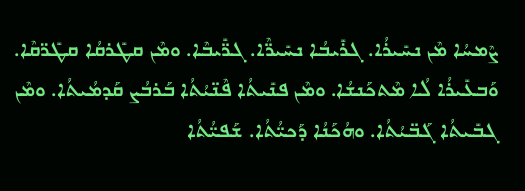ܨܶܡܚܳܐ ܡܶܢ ܢܚܺܝܪܳܐ. ܓܪܺܝܒܳܐ ܢܚܺܝܪ̈ܶܐ. ܓܪ̈ܺܝܒܶܐ. ܘܡܶܢ ܩܛܺܪܩܳܐ ܩܛܺܪ̈ܩܶܐ. ܘܰܒܥܺܝܪܳܐ ܠܳܐ ܡܶܬܟܰܢܫܳܐ. ܘܡܶܢ ܦܢܺܝܬܳܐ ܦܶܢ̈ܝܳܬܳܐ ܒܰܪܒܳܨ ܩܰܕܡܳܝܬܳܐ. ܘܡܶܢ ܓܒܺܝܬܳܐ ܓܰܒ̈ܝܳܬܳܐ. ܘܗܳܟܰܢܳܐ ܕܰܟܝ̈ܳܬܳܐ. ܫܰܦܝ̈ܳܬܳܐ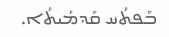ܒܰܦܬܳܚ ܩܰܕܡܳܝܬܳܐ.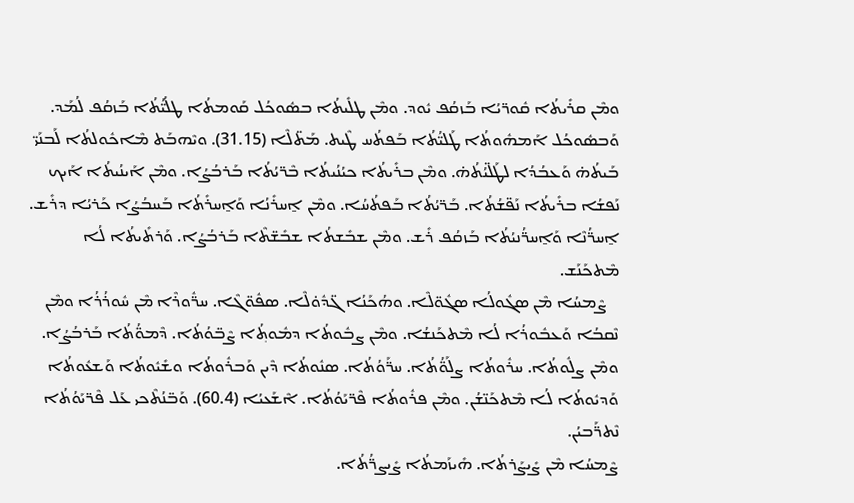ܘܡܶܢ ܩܪܺܝܬܳܐ ܩܽܘܪ̈ܝܳܐ ܒܰܙܩܳܦ ܝܽܘܕ. ܘܡܶܢ ܛܠܺܝܬܳܐ ܒܣܽܘܟܳܠ ܩܰܘܡܬܳܐ ܛܠܳܝ̈ܳܬܳܐ ܒܰܙܩܳܦ ܠܳܡܰܕ. ܘܰܒܣܽܘܟܳܠ ܐܰܡܗܽܘܬܳܐ ܛܰܠܝ̈ܳܬܳܐ ܒܰܦܬܳܚ ܛܶܝܬ. ܡܰܬ̈ܠܶܐ (31.15). ܘܝܶܗܒܰܬ ܡܶܐܟܽܘܠܬܳܐ ܠܰܒܢܰܝ̈ ܒܰܝܬܳܗ̇ ܘܰܥܒܳܕܳܐ ܠܛܰܠ̈ܝܳܬܳܗ̇. ܘܡܶܢ ܒܪܺܝܬܳܐ ܟܝܳܢܳܝܬܳܐ ܒܶܪ̈ܝܳܬܳܐ ܒܰܪܒܳܨܳܐ. ܘܡܶܢ ܐܰܝܢܳܝܬܳܐ ܐܰܝܟ ܢܰܦܫܳܐ ܒܪܺܝܬܳܐ ܢܰܦ̈ܫܳܬܳܐ. ܒܰܪ̈ܝܳܬܳܐ ܒܰܦܬܳܚܳܐ. ܘܡܶܢ ܐ̱ܚܪܺܢܳܐ ܘܰܐ̱ܚܪܺܬܳܐ ܒܰܚܒܳܨܳܐ ܟܰܪܝܳܐ ܕܪܺܫ. ܐ̱ܚܪ̈ܳܢܶܐ ܘܰܐ̱ܚܪ̈ܳܢܝܳܬܳܐ ܒܰܙܩܳܦ ܪܺܫ. ܘܡܶܢ ܫܒܺܫܬܳܐ ܫܒܺܫ̈ܬܶܐ ܒܰܪܒܳܨܳܐ. ܘܰܪܬܺܝܬܳܐ ܠܳܐ ܡܶܬܟܰܢܰܫ.
   ܨܶܡܚܳܐ ܡܶܢ ܣܓܽܘܠܳܐ ܣܓܽܘ̈ܠܶܐ. ܘܗܳܟܰܢܳܐ ܓ̈ܕܽܘ̇ܠܶܐ. ܣܦܽܘ̈ܓܶܐ. ܚܪ̈ܽܘܪܶܐ ܡܶܢ ܚܽܘܪܳܪܳܐ ܘܡܶܢ ܢܶܩܒܳܐ ܘܰܥܒܽܘܪܳܐ ܠܳܐ ܡܶܬܟܰܢܫܳܐ. ܘܡܶܢ ܨܒܽܘܬܳܐ ܕܡܽܘܬ݂ܳܐ ܨܶܒ̈ܘܳܬܳܐ. ܕܶܡܘ̈ܳܬܳܐ ܒܰܪܒܳܨܳܐ. ܘܡܶܢ ܨܠܽܘܬܳܐ. ܚܪܽܘܬܳܐ ܨܠܰܘ̈ܳܬܳܐ. ܚܪ̈ܰܘܳܬܳܐ. ܣܢܽܘܬܳܐ ܕܶܝܢ ܘܰܒܪܽܘܬܳܐ ܘܫܺܝܽܘܬܳܐ ܘܰܫܥܽܘܬܳܐ ܘܰܕܝܽܘܬܳܐ ܠܳܐ ܡܶܬܟܰܢ̈ܫܳܢ. ܘܡܶܢ ܦܪܽܘܬܳܐ ܦܶܪ̈ܝܰܘܳܬܳܐ. ܐܶܫܰܥܝܳܐ (60.4). ܘܰܒ̈ܢܳܬܶܟܝ ܥܰܠ ܦܶܪ̈ܝܰܘܳܬܳܐ ܢܶܬܪ̈ܰܒܝܳܢ.
ܨܶܡܚܳܐ ܡܶܢ ܨܺܝܨܰܪܬܳܐ. ܗܺܝܙܰܡܬܳܐ ܨܺܝܨܪ̈ܳܬܳܐ.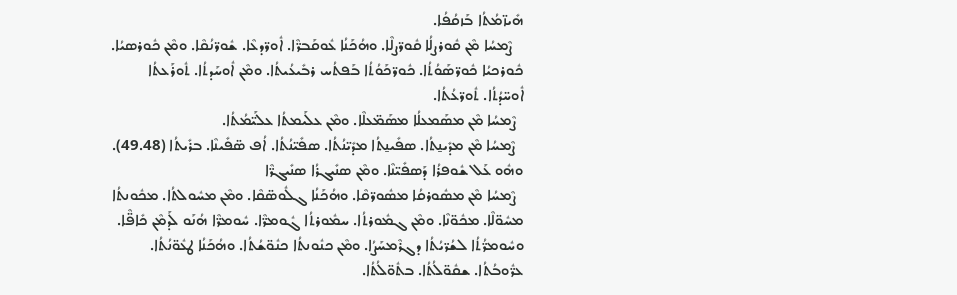ܗܺܝܙ̈ܡܳܬܳܐ ܒܰܙܩܳܦܳܐ.
   ܨܶܡܚܳܐ ܡܶܢ ܩܽܘܪܨܠܳܐ ܩܽܘܪ̈ܨܠܶܐ. ܘܗܳܟܰܢܳܐ ܥܽܘܩܰܒܪ̈ܶܐ. ܐܽܘܪ̈ܕܥܶܐ. ܫܽܘܪ̈ܢܳܩܶܐ. ܘܡܶܢ ܟܽܘܪܣܝܳܐ. ܟܽܘܪܟܝܳܐ ܟܽܘܪ̈ܣܰܘܳܬܳܐ. ܟܽܘܪ̈ܟܰܘܳܬܳܐ ܒܰܦܬܳܚ ܪܒܺܝܥܳܝܬܳܐ. ܘܡܶܢ ܐܽܘܚܰܕܬܳܐ. ܬܽܘܪܰܥܬܳܐ ܐܽܘܚ̈ܕܳܬܳܐ. ܬܽܘܪ̈ܥܳܬܳܐ.
  ܨܶܡܚܳܐ ܡܶܢ ܡܣܰܡܥܠܳܐ ܡܣܰܡ̈ܥܠܶܐ. ܘܡܶܢ ܥܠܰܝܡܬܳܐ ܥܠܰܝ̈ܡܳܬܳܐ.
  ܨܶܡܚܳܐ ܡܶܢ ܡܕܺܝܢ̱ܬܳܐ. ܣܦܺܝܢ̱ܬܳܐ ܡܕܺܝ̈ܢܳܬܳܐ. ܣܦܺܝ̈ܢܳܬܳܐ. ܐܳܦ ܣ̈ܦܺܝܢܶܐ. ܒܪܺܝܬܳܐ (49.48). ܘܗܽܘ ܥܰܠ ܫܽܘܦܪܳܐ ܕܰܣܦܺܝ̈ܢܶܐ. ܘܡܶܢ ܣܢܺܝܓܪܳܐ ܣܢܺܝܓܪ̈ܶܐ
  ܨܶܡܚܳܐ ܡܶܢ ܡܣܽܘܪܩܳܐ ܡܣܽܘܪ̈ܩܶܐ. ܘܗܳܟܰܢܳܐ ܓܠܽܘܣ̈ܩܶܐ. ܘܡܶܢ ܡܚܽܘܠܬܳܐ. ܡܟܽܘܢܬܳܐ ܡܚܽܘ̈ܠܶܐ. ܡܟܽܘ̈ܢܶܐ. ܘܡܶܢ ܓܡܽܘܪܬܳܐ. ܚܡܽܘܪܬܳܐ ܓܽܘܡܪ̈ܶܐ. ܚܽܘܡܪ̈ܶܐ ܗܳܢܰܘ ܠܰܕܡܶܢ ܟܺܐܦ̈ܶܐ. ܘܚܽܘܡܪ̈ܳܬܳܐ ܠܫܳܪ̈ܝܳܬܳܐ ܕܓܪܶܡܚܰܨܳܐ. ܘܡܶܢ ܟܢܽܘܢܬܳܐ ܟܢܽܘ̈ܫܳܬܳܐ. ܘܗܳܟܰܢܳܐ ܛܥܽܘ̈ܢܳܬܳܐ. ܥܪ̈ܽܘܒܳܬܳܐ. ܫܩܽܘ̈ܠܳܬܳܐ. ܒܬܽܘ̈ܠܳܬܳܐ.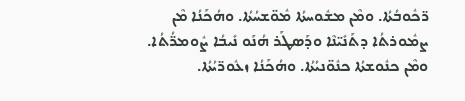ܪ̈ܟܽܘܒܳܬܳܐ. ܘܡܶܢ ܡܫܽܘܚܬܳܐ ܡܽܘ̈ܫܚܳܬܳܐ. ܘܗܳܟܰܢܳܐ ܡܶܢ ܨܡܽܘܪܬܳܐ ܕܬܰܢܺܝ̈ܢܶܐ ܘܕܰܣܛܰܪ ܗܳܢܰܘ ܢܺܝܒܳܐ ܨܽܘܡܪ̈ܳܬܳܐ. ܘܡܶܢ ܟܢܽܘܫܬܳܐ ܟܢܽܘ̈ܢܝܳܬܳܐ. ܘܗܳܟܰܢܳܐ ܙܥܽܘܪ̈ܝܳܬܳܐ.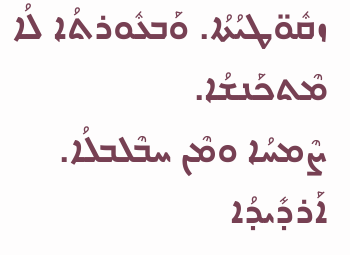ܙܩܽܘ̈ܛܝܳܬܳܐ. ܘܰܒܥܽܘܪܬܳܐ ܠܳܐ ܡܶܬܟܰܢܫܳܐ.
ܨܶܡܚܳܐ ܘܡܶܢ ܚܒܶܠܒܠܳܐ. ܐܰܪܕܺܝܕܳܐ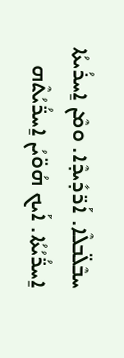ܚܒܶܠ̈ܒܠܶܐ. ܐܰܪ̈ܕܺܝܕܶܐ. ܘܡܶܢ ܐ̱ܚܪܳܝܬܳܐ ܐ̱ܚܪ̈ܳܝܳܬܳܐ. ܐܰܝܟ ܗܳܘ̈ܝܳܢ ܐ̱ܚܪ̈ܳܝܳܬܶܗ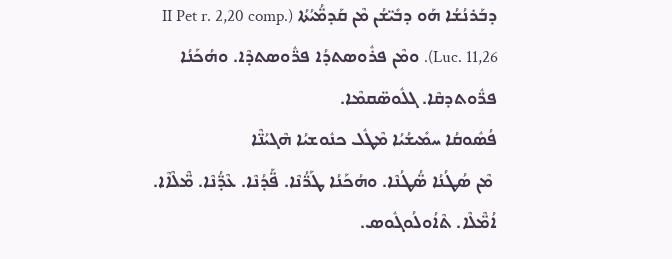ܕܒܰܪܢܳܫܳܐ ܗܰܘ ܕܒܺܝ̈ܫܳܢ ܡܶܢ ܩܰܕܡ̈ܳܝܳܬܳܐ (II Pet r. 2,20 comp. Luc. 11,26). ܘܡܶܢ ܦܪܽܘܣܬܕܳܐ ܦܪ̈ܽܘܣܬܕܶܐ. ܘܗܳܟܰܢܳܐ ܦܪ̈ܽܘܬܕܩܶܐ. ܓܠܽܘܣ̈ܩܡܶܐ.
ܦܳܣܽܘܩܳܐ ܚܡܺܝܫܳܝܳܐ ܡܶܛܽܠ ܟܢܽܘܫܝܳܐ ܗܶܓܝܳܢ̈ܶܐ
 ܡܶܢ ܣܳܛܳܢܳܐ ܣ̈ܳܛܳܢܶܐ. ܘܗܳܟܰܢܳܐ ܛܰܪ̈ܳܢܶܐ. ܦ̈ܰܕܳܢܶܐ. ܥܶܕ̈ܳܢܶܐ. ܡ̈ܶܠܶܐܶܐ. ܐܳܡ̈ܶܠܶܐ. ܬܶܐܳܘܠܳܘܓܽܘܣ.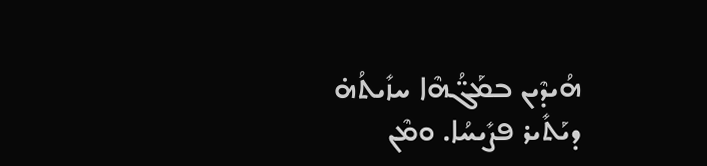ܗܳܝܕܶܝܢ ܒܡܰܓ̈ܳܗܶܐ ܚܙܺܝܬܳܗ̇ ܕܝܰܬܺܝܪ ܦܨܺܝܚܳܐ. ܘܡܶܢ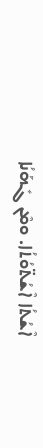ܐܶܫܳܬܳܐ ܐܶܫܳܬ̈ܘܳܬܳܐ. ܘܡܶܢ ܓܺܗܰܢܳܐ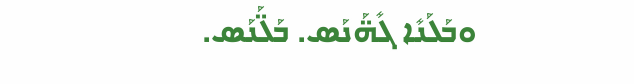ܘܒܰܠܰܢܺܐ ܓܺܗ̈ܰܢܰܣ. ܒܰܠ̈ܰܢܰܣ.